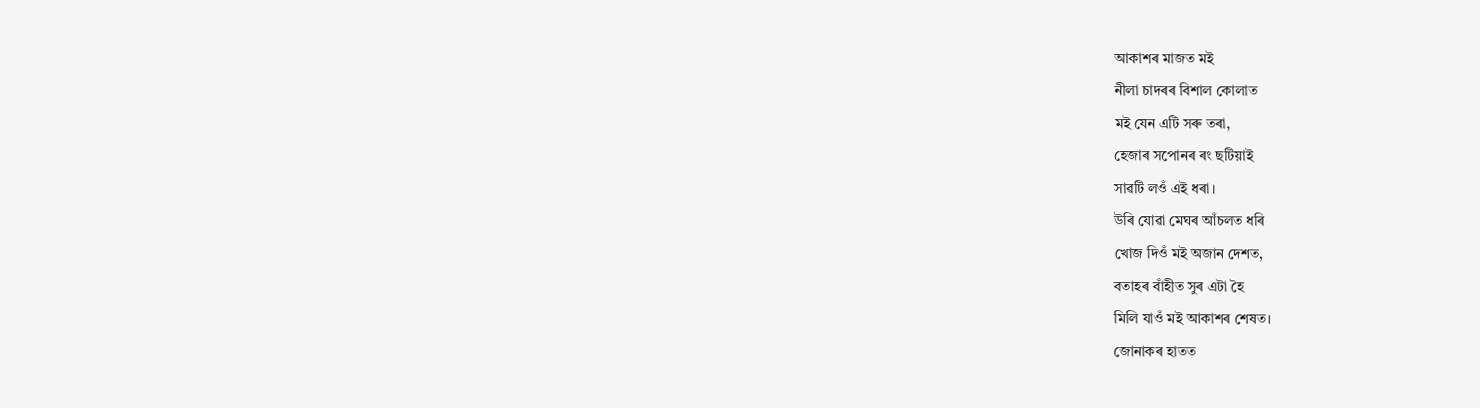আকাশৰ মাজত মই
নীলা চাদৰৰ বিশাল কোলাত
মই যেন এটি সৰু তৰা,
হেজাৰ সপোনৰ ৰং ছটিয়াই
সাৱটি লওঁ এই ধৰা।
উৰি যোৱা মেঘৰ আঁচলত ধৰি
খোজ দিওঁ মই অজান দেশত,
বতাহৰ বাঁহীত সুৰ এটা হৈ
মিলি যাওঁ মই আকাশৰ শেষত।
জোনাকৰ হাতত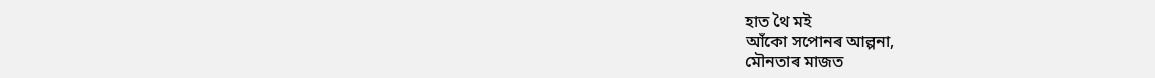হাত থৈ মই
আঁকো সপোনৰ আল্পনা,
মৌনতাৰ মাজত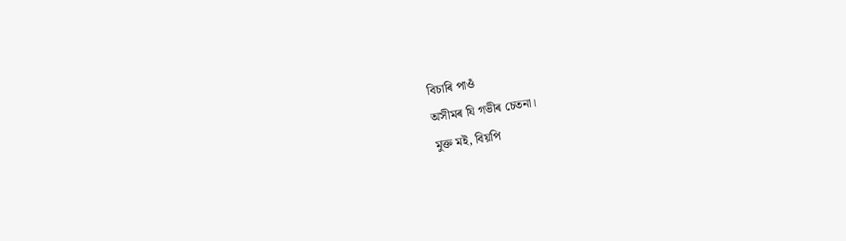বিচাৰি পাওঁ
অসীমৰ যি গভীৰ চেতনা।
মুক্ত মই, বিয়পি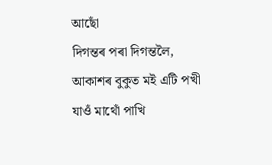আছোঁ
দিগন্তৰ পৰা দিগন্তলৈ,
আকাশৰ বুকুত মই এটি পখী
যাওঁ মাথোঁ পাখি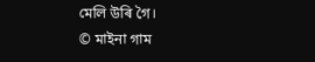মেলি উৰি গৈ।
© মাইনা গাম